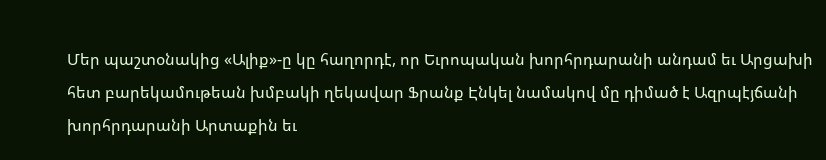Մեր պաշտօնակից «Ալիք»-ը կը հաղորդէ, որ Եւրոպական խորհրդարանի անդամ եւ Արցախի հետ բարեկամութեան խմբակի ղեկավար Ֆրանք Էնկել նամակով մը դիմած է Ազրպէյճանի խորհրդարանի Արտաքին եւ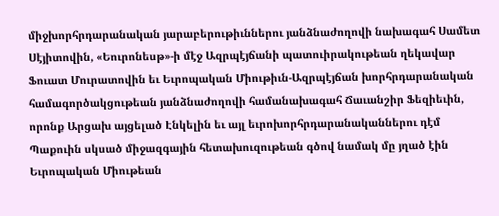միջխորհրդարանական յարաբերութիւններու յանձնաժողովի նախագահ Սամետ Սէյիտովին, «Եուրոնեսթ»-ի մէջ Ազրպէյճանի պատուիրակութեան ղեկավար Ֆուատ Մուրատովին եւ Եւրոպական Միութիւն-Ազրպէյճան խորհրդարանական համագործակցութեան յանձնաժողովի համանախագահ Ճաւանշիր Ֆեզիեւին, որոնք Արցախ այցելած Էնկելին եւ այլ եւրոխորհրդարանականներու դէմ Պաքուին սկսած միջազգային հետախուզութեան գծով նամակ մը յղած էին Եւրոպական Միութեան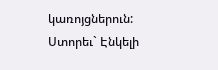կառոյցներուն:
Ստորեւ` Էնկելի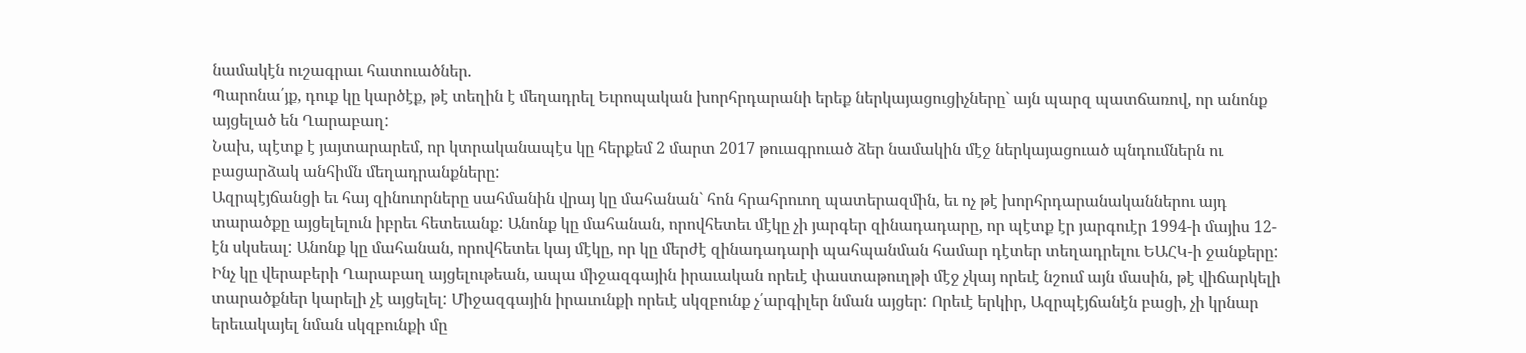նամակէն ուշագրաւ հատուածներ.
Պարոնա՛յք, դուք կը կարծէք, թէ տեղին է մեղադրել Եւրոպական խորհրդարանի երեք ներկայացուցիչները` այն պարզ պատճառով, որ անոնք այցելած են Ղարաբաղ:
Նախ, պէտք է յայտարարեմ, որ կտրականապէս կը հերքեմ 2 մարտ 2017 թուագրուած ձեր նամակին մէջ ներկայացուած պնդումներն ու բացարձակ անհիմն մեղադրանքները:
Ազրպէյճանցի եւ հայ զինուորները սահմանին վրայ կը մահանան` հոն հրահրուող պատերազմին, եւ ոչ թէ խորհրդարանականներու այդ տարածքը այցելելուն իբրեւ հետեւանք: Անոնք կը մահանան, որովհետեւ մէկը չի յարգեր զինադադարը, որ պէտք էր յարգուէր 1994-ի մայիս 12-էն սկսեալ: Անոնք կը մահանան, որովհետեւ կայ մէկը, որ կը մերժէ զինադադարի պահպանման համար դէտեր տեղադրելու ԵԱՀԿ-ի ջանքերը:
Ինչ կը վերաբերի Ղարաբաղ այցելութեան, ապա միջազգային իրաւական որեւէ փաստաթուղթի մէջ չկայ որեւէ նշում այն մասին, թէ վիճարկելի տարածքներ կարելի չէ այցելել: Միջազգային իրաւունքի որեւէ սկզբունք չ՛արգիլեր նման այցեր: Որեւէ երկիր, Ազրպէյճանէն բացի, չի կրնար երեւակայել նման սկզբունքի մը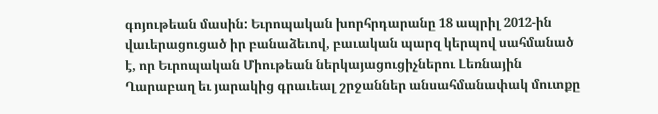գոյութեան մասին: Եւրոպական խորհրդարանը 18 ապրիլ 2012-ին վաւերացուցած իր բանաձեւով, բաւական պարզ կերպով սահմանած է, որ Եւրոպական Միութեան ներկայացուցիչներու Լեռնային Ղարաբաղ եւ յարակից գրաւեալ շրջաններ անսահմանափակ մուտքը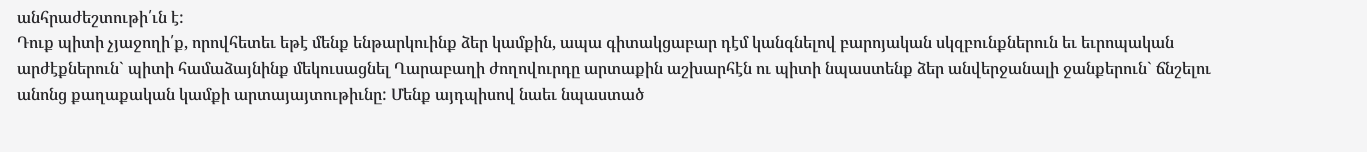անհրաժեշտութի՛ւն է:
Դուք պիտի չյաջողի՛ք, որովհետեւ եթէ մենք ենթարկուինք ձեր կամքին, ապա գիտակցաբար դէմ կանգնելով բարոյական սկզբունքներուն եւ եւրոպական արժէքներուն` պիտի համաձայնինք մեկուսացնել Ղարաբաղի ժողովուրդը արտաքին աշխարհէն ու պիտի նպաստենք ձեր անվերջանալի ջանքերուն` ճնշելու անոնց քաղաքական կամքի արտայայտութիւնը: Մենք այդպիսով նաեւ նպաստած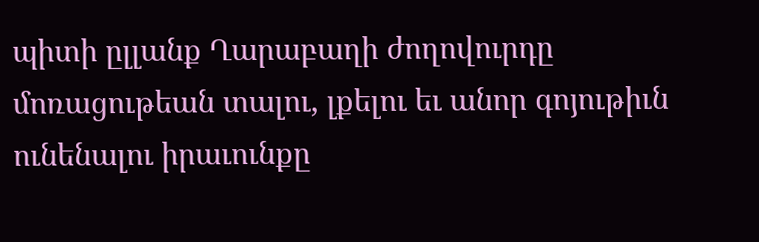պիտի ըլլանք Ղարաբաղի ժողովուրդը մոռացութեան տալու, լքելու եւ անոր գոյութիւն ունենալու իրաւունքը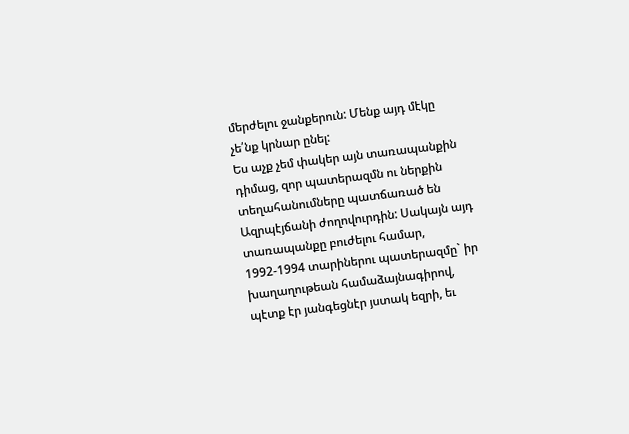մերժելու ջանքերուն: Մենք այդ մէկը չե՛նք կրնար ընել:
Ես աչք չեմ փակեր այն տառապանքին դիմաց, զոր պատերազմն ու ներքին տեղահանումները պատճառած են Ազրպէյճանի ժողովուրդին: Սակայն այդ տառապանքը բուժելու համար, 1992-1994 տարիներու պատերազմը` իր խաղաղութեան համաձայնագիրով, պէտք էր յանգեցնէր յստակ եզրի, եւ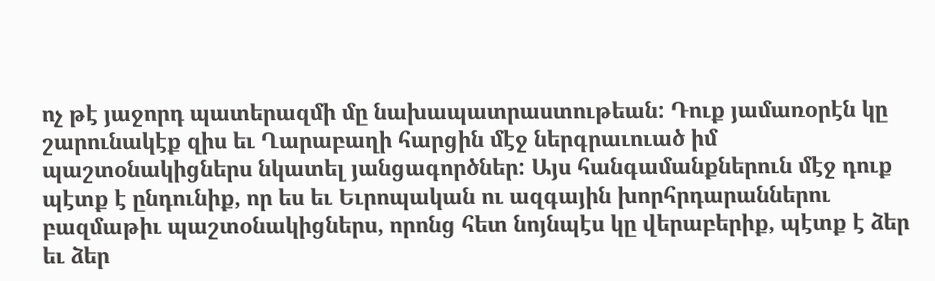ոչ թէ յաջորդ պատերազմի մը նախապատրաստութեան: Դուք յամառօրէն կը շարունակէք զիս եւ Ղարաբաղի հարցին մէջ ներգրաւուած իմ պաշտօնակիցներս նկատել յանցագործներ: Այս հանգամանքներուն մէջ դուք պէտք է ընդունիք, որ ես եւ Եւրոպական ու ազգային խորհրդարաններու բազմաթիւ պաշտօնակիցներս, որոնց հետ նոյնպէս կը վերաբերիք, պէտք է ձեր եւ ձեր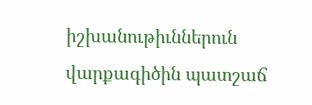իշխանութիւններուն վարքագիծին պատշաճ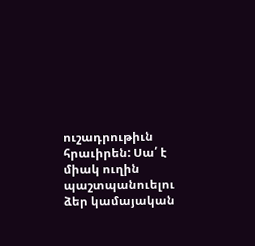ուշադրութիւն հրաւիրեն: Սա՛ է միակ ուղին պաշտպանուելու ձեր կամայական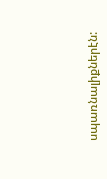սպառնալիքներէն: